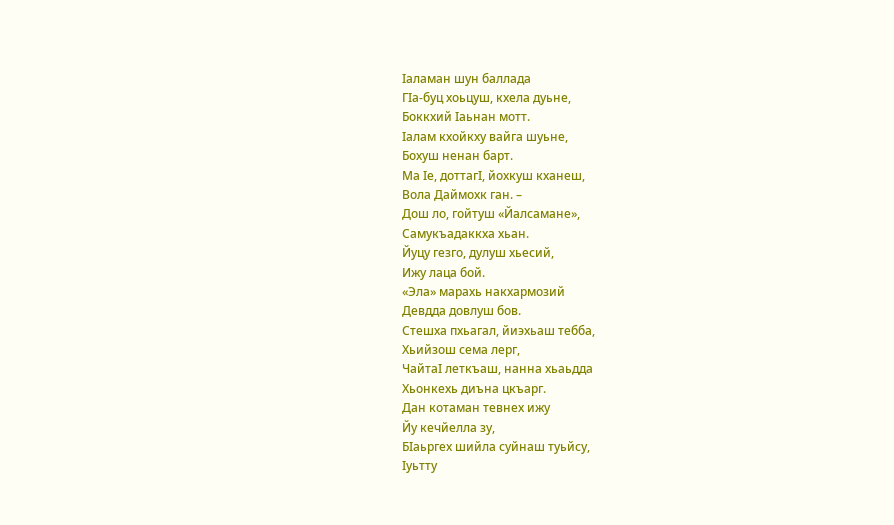Iаламан шун баллада
ГIа-буц хоьцуш, кхела дуьне,
Боккхий Iаьнан мотт.
Iалам кхойкху вайга шуьне,
Бохуш ненан барт.
Ма Iе, доттагI, йохкуш кханеш,
Вола Даймохк ган. –
Дош ло, гойтуш «Йалсамане»,
Самукъадаккха хьан.
Йуцу гезго, дулуш хьесий,
Ижу лаца бой.
«Эла» марахь накхармозий
Девдда довлуш бов.
Стешха пхьагал, йиэхьаш тебба,
Хьийзош сема лерг,
ЧайтаI леткъаш, нанна хьаьдда
Хьонкехь диъна цкъарг.
Дан котаман тевнех ижу
Йу кечйелла зу,
БIаьргех шийла суйнаш туьйсу,
Iуьтту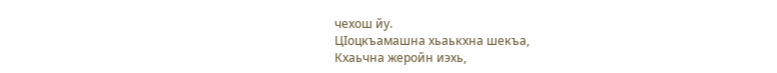чехош йу.
ЦIоцкъамашна хьаькхна шекъа,
Кхаьчна жеройн иэхь,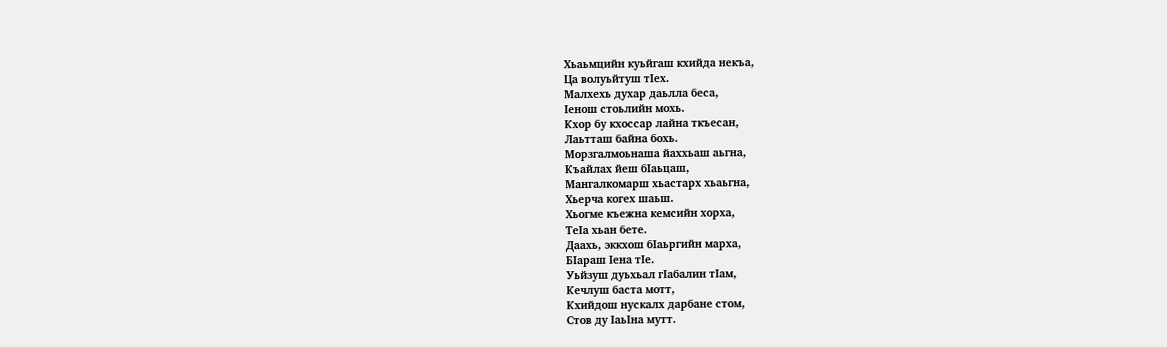Хьаьмцийн куьйгаш кхийда некъа,
Ца волуьйтуш тIех.
Малхехь духар даьлла беса,
Iенош стоьлийн мохь.
Кхор бу кхоссар лайна ткъесан,
Лаьтташ байна бохь.
Морзгалмоьнаша йаххьаш аьгна,
Къайлах йеш бIаьцаш,
Мангалкомарш хьастарх хьаьгна,
Хьерча когех шаьш.
Хьогме къежна кемсийн хорха,
ТеIа хьан бете.
Даахь, эккхош бIаьргийн марха,
БIараш Iена тIе.
Уьйзуш дуьхьал гIабалин тIам,
Кечлуш баста мотт,
Кхийдош нускалх дарбане стом,
Стов ду IаьIна мутт.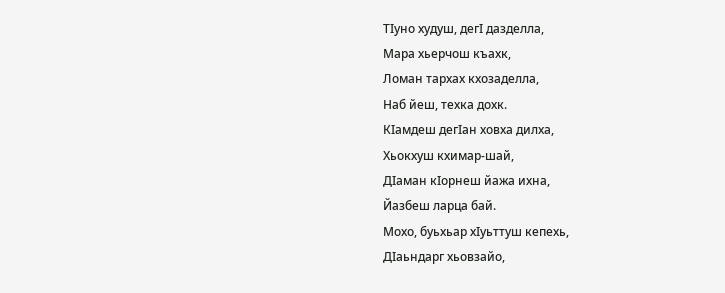ТIуно худуш, дегI дазделла,
Мара хьерчош къахк,
Ломан тархах кхозаделла,
Наб йеш, техка дохк.
КIамдеш дегIан ховха дилха,
Хьокхуш кхимар-шай,
ДIаман кIорнеш йажа ихна,
Йазбеш ларца бай.
Мохо, буьхьар хIуьттуш кепехь,
ДIаьндарг хьовзайо,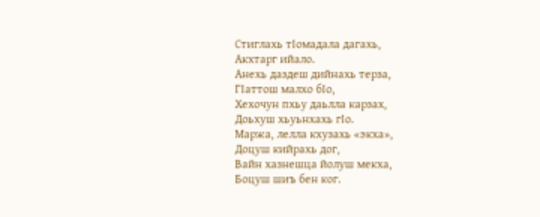Стиглахь тIомадала дагахь,
Акхтарг ийало.
Анехь даздеш дийнахь терза,
ГIаттош малхо бIо,
Хехочун пхьу даьлла карзах,
Доьхуш хьуьнхахь гIо.
Маржа, лелла кхузахь «экха»,
Доцуш кийрахь дог,
Вайн хазнешца йолуш мекха,
Боцуш шиъ бен ког.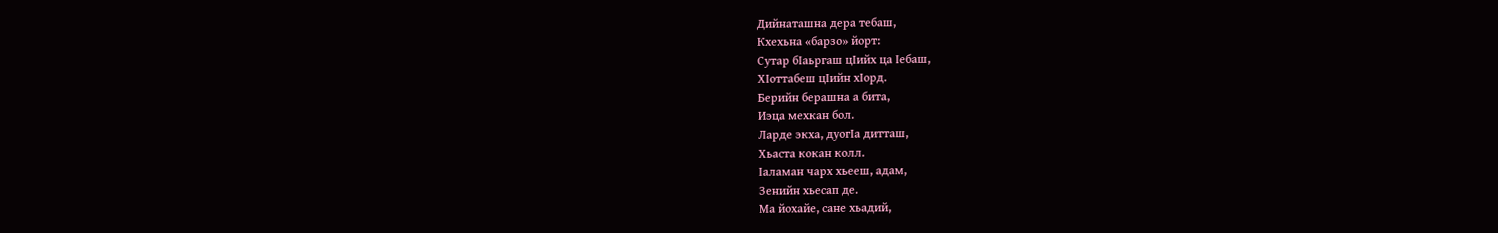Дийнаташна дера тебаш,
Кхехьна «барзо» йорт:
Сутар бIаьргаш цIийх ца Iебаш,
ХIоттабеш цIийн хIорд.
Берийн берашна а бита,
Иэца мехкан бол.
Ларде экха, дуогIа дитташ,
Хьаста кокан колл.
Iаламан чарх хьееш, адам,
Зенийн хьесап де.
Ма йохайе, сане хьадий,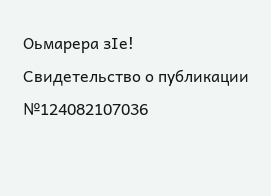Оьмарера зIе!
Свидетельство о публикации №124082107036